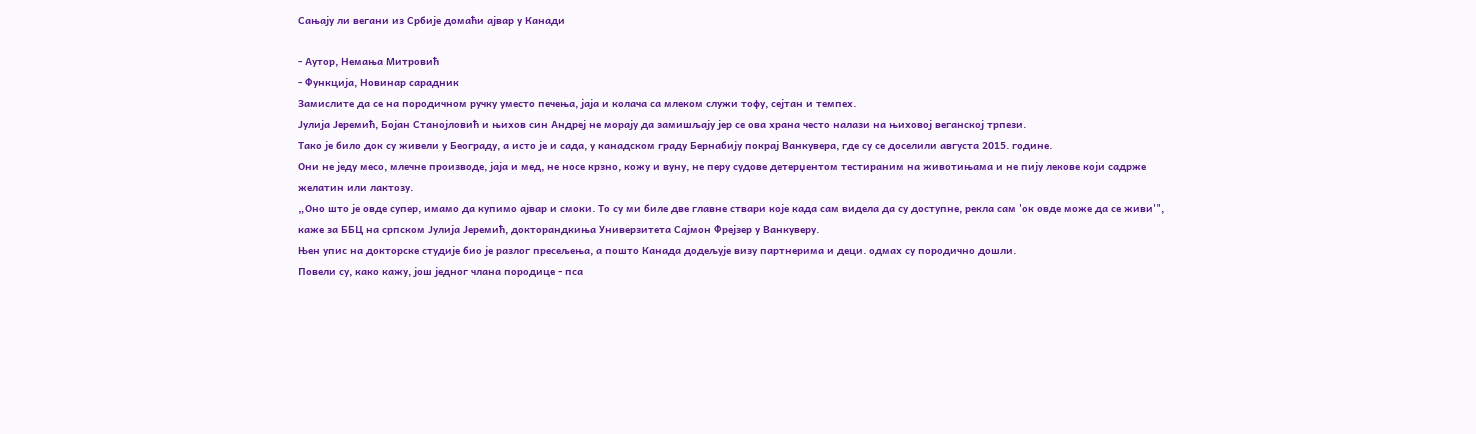Сањају ли вегани из Србије домаћи ајвар у Канади

- Аутор, Немања Митровић
- Функција, Новинар сарадник
Замислите да се на породичном ручку уместо печења, јаја и колача са млеком служи тофу, сејтан и темпех.
Јулија Јеремић, Бојан Станојловић и њихов син Андреј не морају да замишљају јер се ова храна често налази на њиховој веганској трпези.
Тако је било док су живели у Београду, а исто је и сада, у канадском граду Бернабију покрај Ванкувера, где су се доселили августа 2015. године.
Они не једу месо, млечне производе, јаја и мед, не носе крзно, кожу и вуну, не перу судове детерџентом тестираним на животињама и не пију лекове који садрже желатин или лактозу.
„Оно што је овде супер, имамо да купимо ајвар и смоки. То су ми биле две главне ствари које када сам видела да су доступне, рекла сам 'ок овде може да се живи'", каже за ББЦ на српском Јулија Јеремић, докторандкиња Универзитета Сајмон Фрејзер у Ванкуверу.
Њен упис на докторске студије био је разлог пресељења, а пошто Канада додељује визу партнерима и деци. одмах су породично дошли.
Повели су, како кажу, још једног члана породице - пса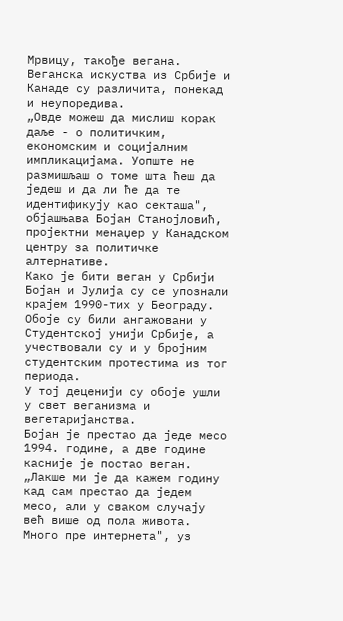Мрвицу, такође вегана.
Веганска искуства из Србије и Канаде су различита, понекад и неупоредива.
„Овде можеш да мислиш корак даље - о политичким, економским и социјалним импликацијама. Уопште не размишљаш о томе шта ћеш да једеш и да ли ће да те идентификују као секташа", објашњава Бојан Станојловић, пројектни менаџер у Канадском центру за политичке алтернативе.
Како је бити веган у Србији
Бојан и Јулија су се упознали крајем 1990-тих у Београду. Обоје су били ангажовани у Студентској унији Србије, а учествовали су и у бројним студентским протестима из тог периода.
У тој деценији су обоје ушли у свет веганизма и вегетаријанства.
Бојан је престао да једе месо 1994. године, а две године касније је постао веган.
„Лакше ми је да кажем годину кад сам престао да једем месо, али у сваком случају већ више од пола живота. Много пре интернета", уз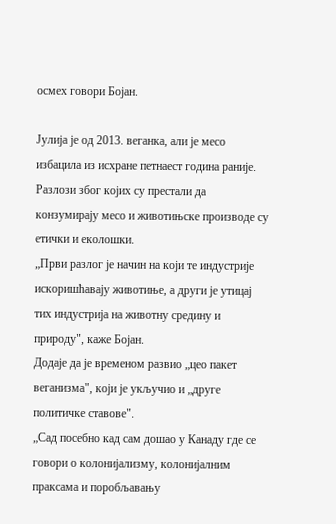осмех говори Бојан.

Јулија је од 2013. веганка, али је месо избацила из исхране петнаест година раније.
Разлози због којих су престали да конзумирају месо и животињске производе су етички и еколошки.
„Први разлог је начин на који те индустрије искоришћавају животиње, а други је утицај тих индустрија на животну средину и природу", каже Бојан.
Додаје да је временом развио „цео пакет веганизма", који је укључио и „друге политичке ставове".
„Сад посебно кад сам дошао у Канаду где се говори о колонијализму, колонијалним праксама и поробљавању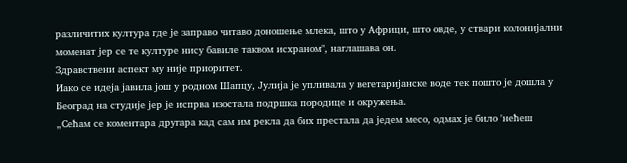различитих култура где је заправо читаво доношење млека, што у Африци, што овде, у ствари колонијални моменат јер се те културе нису бавиле таквом исхраном", наглашава он.
Здравствени аспект му није приоритет.
Иако се идеја јавила још у родном Шапцу, Јулија је упливала у вегетаријанске воде тек пошто је дошла у Београд на студије јер је испрва изостала подршка породице и окружења.
„Сећам се коментара другара кад сам им рекла да бих престала да једем месо, одмах је било 'нећеш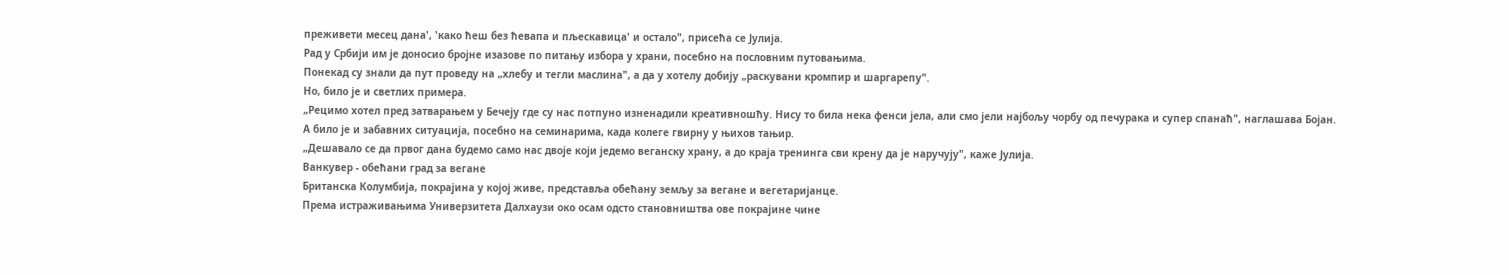преживети месец дана', 'како ћеш без ћевапа и пљескавица' и остало", присећа се Јулија.
Рад у Србији им је доносио бројне изазове по питању избора у храни, посебно на пословним путовањима.
Понекад су знали да пут проведу на „хлебу и тегли маслина", а да у хотелу добију „раскувани кромпир и шаргарепу".
Но, било је и светлих примера.
„Рецимо хотел пред затварањем у Бечеју где су нас потпуно изненадили креативношћу. Нису то била нека фенси јела, али смо јели најбољу чорбу од печурака и супер спанаћ", наглашава Бојан.
А било је и забавних ситуација, посебно на семинарима, када колеге гвирну у њихов тањир.
„Дешавало се да првог дана будемо само нас двоје који једемо веганску храну, а до краја тренинга сви крену да је наручују", каже Јулија.
Ванкувер - обећани град за вегане
Британска Колумбија, покрајина у којој живе, представља обећану земљу за вегане и вегетаријанце.
Према истраживањима Универзитета Далхаузи око осам одсто становништва ове покрајине чине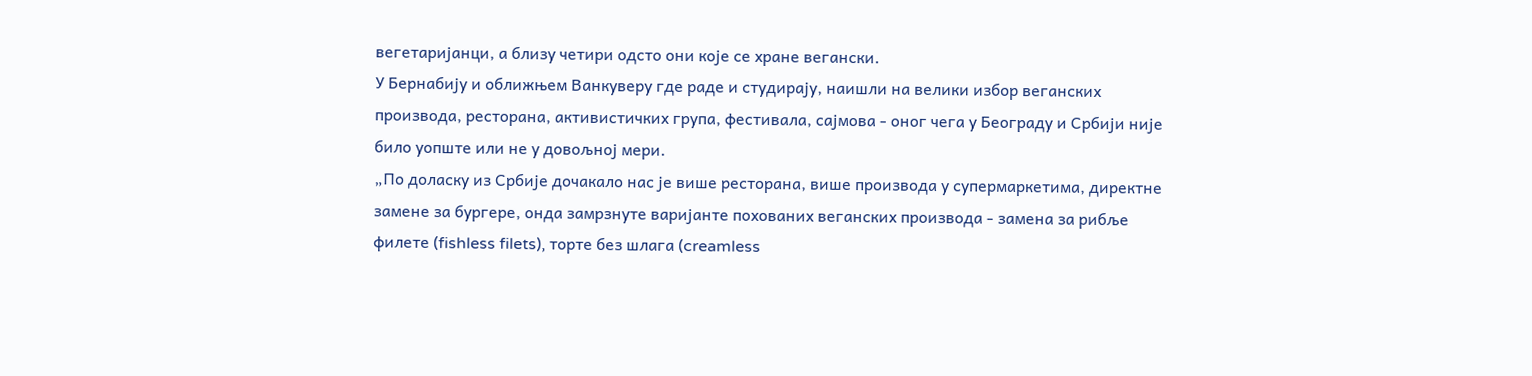вегетаријанци, а близу четири одсто они које се хране вегански.
У Бернабију и оближњем Ванкуверу где раде и студирају, наишли на велики избор веганских производа, ресторана, активистичких група, фестивала, сајмова - оног чега у Београду и Србији није било уопште или не у довољној мери.
„По доласку из Србије дочакало нас је више ресторана, више производа у супермаркетима, директне замене за бургере, онда замрзнуте варијанте похованих веганских производа - замена за рибље филете (fishless filets), торте без шлага (creamless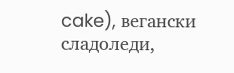cake), вегански сладоледи,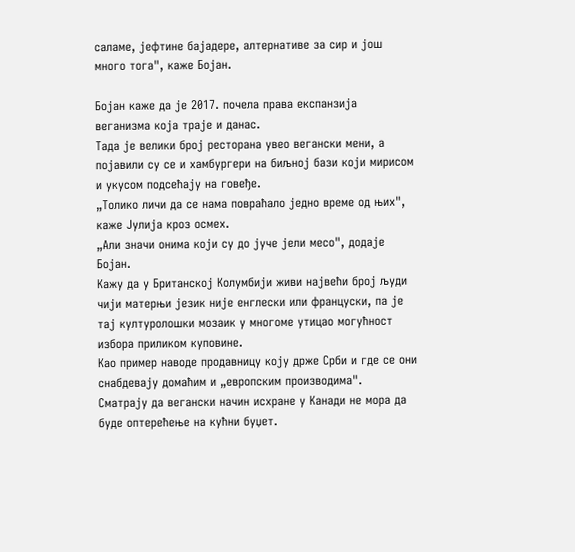саламе, јефтине бајадере, алтернативе за сир и још много тога", каже Бојан.

Бојан каже да је 2017. почела права експанзија веганизма која траје и данас.
Тада је велики број ресторана увео вегански мени, а појавили су се и хамбургери на биљној бази који мирисом и укусом подсећају на говеђе.
„Толико личи да се нама повраћало једно време од њих", каже Јулија кроз осмех.
„Али значи онима који су до јуче јели месо", додаје Бојан.
Кажу да у Британској Колумбији живи највећи број људи чији матерњи језик није енглески или француски, па је тај културолошки мозаик у многоме утицао могућност избора приликом куповине.
Као пример наводе продавницу коју држе Срби и где се они снабдевају домаћим и „европским производима".
Сматрају да вегански начин исхране у Канади не мора да буде оптерећење на кућни буџет.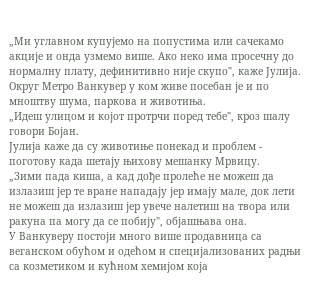„Ми углавном купујемо на попустима или сачекамо акције и онда узмемо више. Ако неко има просечну до нормалну плату, дефинитивно није скупо", каже Јулија.
Округ Метро Ванкувер у ком живе посебан је и по мноштву шума, паркова и животиња.
„Идеш улицом и којот протрчи поред тебе", кроз шалу говори Бојан.
Јулија каже да су животиње понекад и проблем - поготову када шетају њихову мешанку Мрвицу.
„Зими пада киша, а кад дође пролеће не можеш да излазиш јер те вране нападају јер имају мале, док лети не можеш да излазиш јер увече налетиш на твора или ракуна па могу да се побију", објашњава она.
У Ванкуверу постоји много више продавница са веганском обућом и одећом и специјализованих радњи са козметиком и кућном хемијом која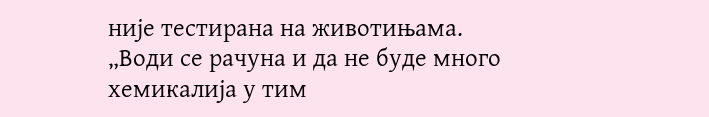није тестирана на животињама.
„Води се рачуна и да не буде много хемикалија у тим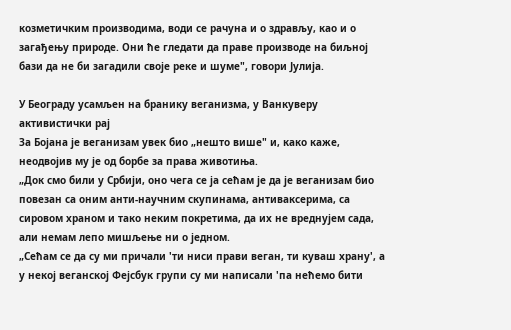козметичким производима, води се рачуна и о здрављу, као и о загађењу природе. Они ће гледати да праве производе на биљној бази да не би загадили своје реке и шуме", говори Јулија.

У Београду усамљен на бранику веганизма, у Ванкуверу активистички рај
За Бојана је веганизам увек био „нешто више" и, како каже, неодвојив му је од борбе за права животиња.
„Док смо били у Србији, оно чега се ја сећам је да је веганизам био повезан са оним анти-научним скупинама, антиваксерима, са сировом храном и тако неким покретима, да их не вреднујем сада, али немам лепо мишљење ни о једном.
„Сећам се да су ми причали 'ти ниси прави веган, ти куваш храну', а у некој веганској Фејсбук групи су ми написали 'па нећемо бити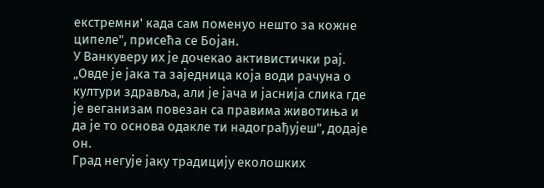екстремни' када сам поменуо нешто за кожне ципеле", присећа се Бојан.
У Ванкуверу их је дочекао активистички рај.
„Овде је јака та заједница која води рачуна о култури здравља, али је јача и јаснија слика где је веганизам повезан са правима животиња и да је то основа одакле ти надограђујеш", додаје он.
Град негује јаку традицију еколошких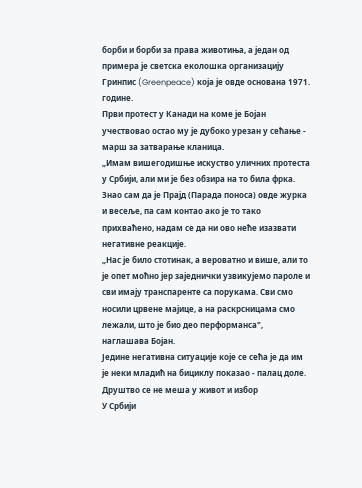борби и борби за права животиња, а један од примера је светска еколошка организацију Гринпис (Greenpeace) која је овде основана 1971. године.
Први протест у Канади на коме је Бојан учествовао остао му је дубоко урезан у сећање - марш за затварање кланица.
„Имам вишегодишње искуство уличних протеста у Србији, али ми је без обзира на то била фрка. Знао сам да је Прајд (Парада поноса) овде журка и весеље, па сам контао ако је то тако прихваћено, надам се да ни ово неће изазвати негативне реакције.
„Нас је било стотинак, а вероватно и више, али то је опет моћно јер заједнички узвикујемо пароле и сви имају транспаренте са порукама. Сви смо носили црвене мајице, а на раскрсницама смо лежали, што је био део перформанса", наглашава Бојан.
Једине негативна ситуације које се сећа је да им је неки младић на бициклу показао - палац доле.
Друштво се не меша у живот и избор
У Србији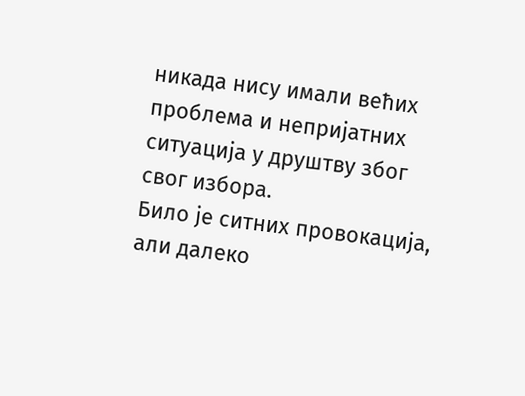никада нису имали већих проблема и непријатних ситуација у друштву због свог избора.
Било је ситних провокација, али далеко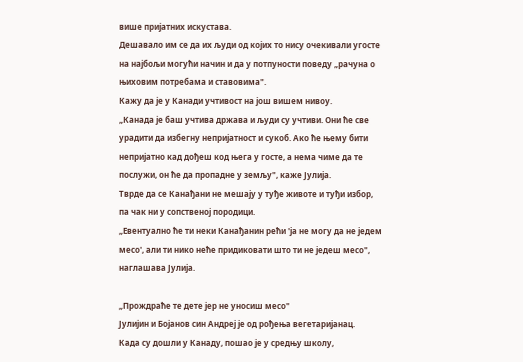више пријатних искустава.
Дешавало им се да их људи од којих то нису очекивали угосте на најбољи могући начин и да у потпуности поведу „рачуна о њиховим потребама и ставовима".
Кажу да је у Канади учтивост на још вишем нивоу.
„Канада је баш учтива држава и људи су учтиви. Они ће све урадити да избегну непријатност и сукоб. Ако ће њему бити непријатно кад дођеш код њега у госте, а нема чиме да те послужи, он ће да пропадне у земљу", каже Јулија.
Тврде да се Канађани не мешају у туђе животе и туђи избор, па чак ни у сопственој породици.
„Евентуално ће ти неки Канађанин рећи 'ја не могу да не једем месо', али ти нико неће придиковати што ти не једеш месо", наглашава Јулија.

„Прождраће те дете јер не уносиш месо"
Јулијин и Бојанов син Андреј је од рођења вегетаријанац.
Када су дошли у Канаду, пошао је у средњу школу,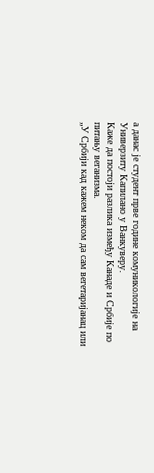а данас је студент прве године комуникологије на Универзиту Капилано у Ванкуверу.
Каже да постоји разлика између Канадe и Србије по питању веганизма.
„У Србији кад кажем неком да сам вегетаријанац или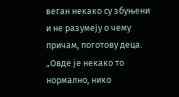веган некако су збуњени и не разумеју о чему причам, поготову деца.
„Овде је некако то нормално, нико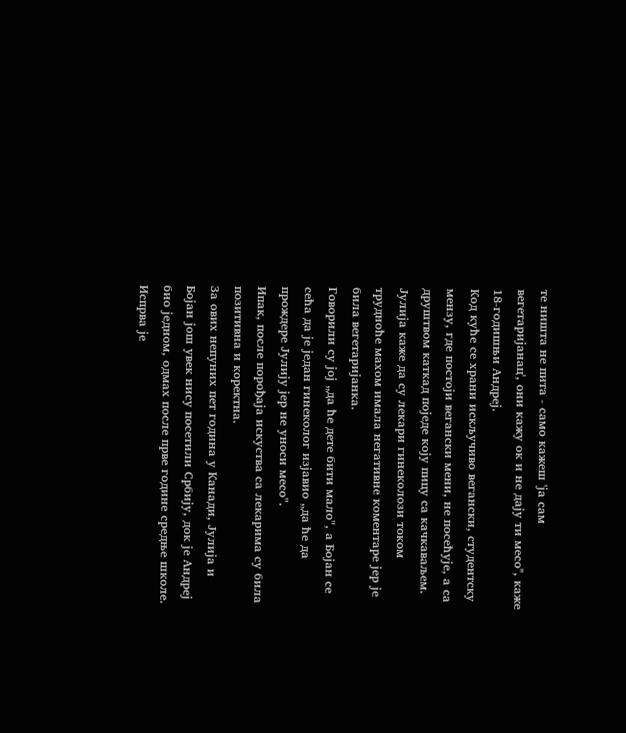те ништа не пита - само кажеш 'ја сам вегетаријанац', они кажу ок и не дају ти месо'', каже 18-годишњи Андреј.
Код куће се храни искључиво вегански, студентску мензу, где постоји вегански мени, не посећује, а са друштвом каткад поједе коју пицу са качкаваљем.
Јулија каже да су лекари гинеколози током трудноће махом имала негативне коментаре јер је била вегетаријанка.
Говорили су јој „да ће дете бити мало", а Бојан се сећа да је један гинеколог изјавио „да ће да прождере Јулију јер не уноси месо".
Ипак, после порођаја искуства са лекарима су била позитивна и коректна.
За ових непуних пет година у Канади, Јулија и Бојан још увек нису посетили Србију, док је Андреј био једном, одмах после прве године средње школе.
Испрва је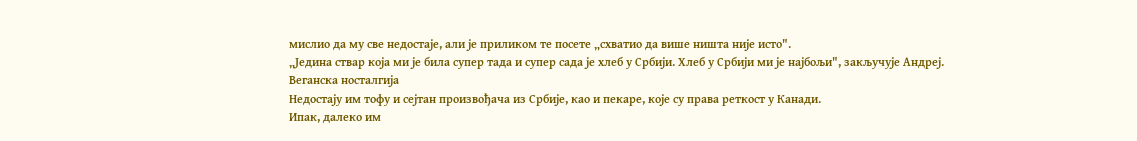мислио да му све недостаје, али је приликом те посете „схватио да више ништа није исто".
„Једина ствар која ми је била супер тада и супер сада је хлеб у Србији. Хлеб у Србији ми је најбољи", закључује Андреј.
Веганска носталгија
Недостају им тофу и сејтан произвођача из Србије, као и пекаре, које су права реткост у Канади.
Ипак, далеко им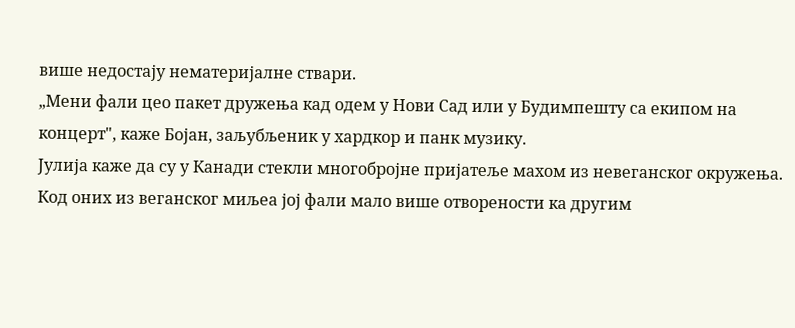више недостају нематеријалне ствари.
„Мени фали цео пакет дружења кад одем у Нови Сад или у Будимпешту са екипом на концерт", каже Бојан, заљубљеник у хардкор и панк музику.
Јулија каже да су у Канади стекли многобројне пријатеље махом из невеганског окружења. Код оних из веганског миљеа јој фали мало више отворености ка другим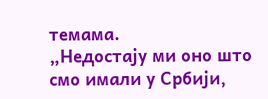темама.
„Недостају ми оно што смо имали у Србији,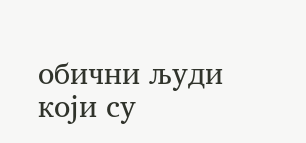обични људи који су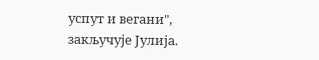успут и вегани", закључује Јулија.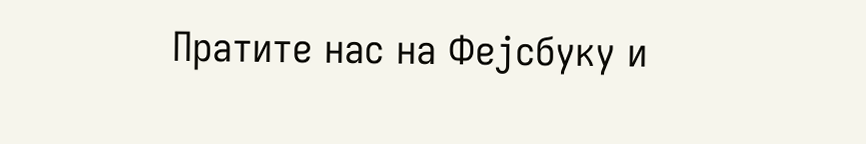Пратите нас на Фејсбуку и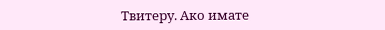Твитеру. Ако имате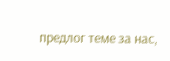предлог теме за нас,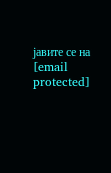јавите се на [email protected]